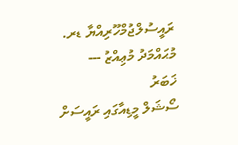ރައީސުލްޖުމްހޫރިއްޔާ ޑރ. މުޙައްމަދު މުޢިއްޒު ---
ޚަބަރު
ސޯޝަލް މީޑިއާގައި ރައީސަށް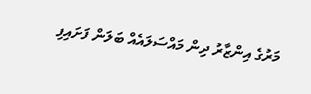މަރުގެ އިންޒާރު ދިން މައްސަލައެއް ބަލަން ފަށައިފި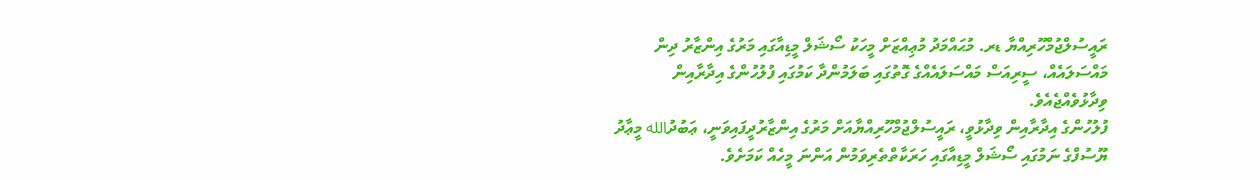ރައީސުލްޖުމްހޫރިއްޔާ ޑރ. މުޙައްމަދު މުޢިއްޒަށް މީހަކު ސޯޝަލް މީޑިއާގައި މަރުގެ އިންޒާރު ދިން މައްސަލައެއް، ސީރިއަސް މައްސަލައެއްގެ ގޮތުގައި ބަލަމުންދާ ކަމުގައި ފުލުހުންގެ އިދާރާއިން ވިދާޅުވެއްޖެއެވެ.
ފުލުހުންގެ އިދާރާއިން ވިދާޅުވީ، ރައީސުލްޖުމްހޫރިއްޔާއަށް މަރުގެ އިންޒާރުދީފައިވަނީ، ޢަބުދުالله މީޢާދު ޔޫސުފްގެ ނަމުގައި ސޯޝަލް މީޑިއާގައި ހަރަކާތްތެރިވަމުން އަންނަ މީހެއް ކަމަށެވެ.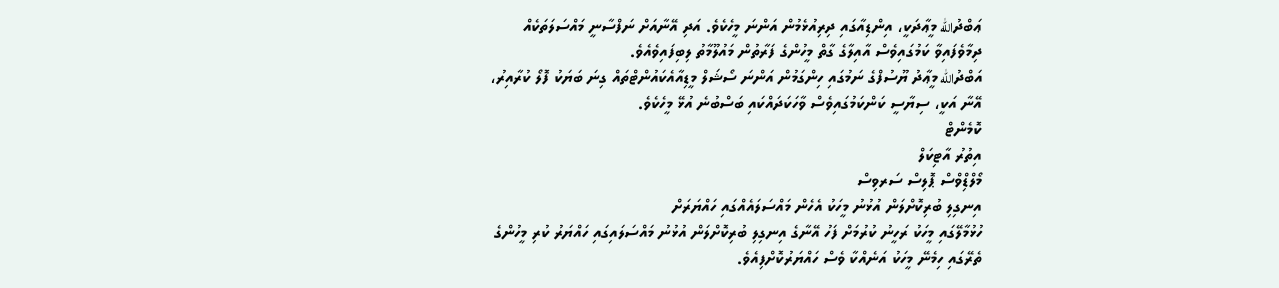ޢަބްދުالله މީޢާދަކީ، އިންޑިއާގައި ދިރިއުޅެމުން އަންނަ މީހެކެވެ. އަދި އޭނާއަށް ނަފްސާނީ މައްސަލަތަކެއް ދިމާވެފައިވާ ކަމުގައިވެސް އާއިލާގެ ގާތް މީހުންގެ ފަރާތުން މައުލޫމާތު ލިބިފައިވެއެވެ.
އަބްދުالله މީޢާދު ޔޫސުފްގެ ނަމުގައި ހިންގަމުން އަންނަ ސޯޝަލް މީޑިއާއެކައުންޓްތައް ގިނަ ބަޔަކު ފޮލޯ ކުރާއިރު، އޭނާ އަކީ، ސިޔާސީ ކަންކަމުގައިވެސް ވާހަކަދައްކައި ބަސްބުނެ އުޅޭ މީހެކެވެ.
ކޮމެންޓް
އިތުރު އާޓިކަލް
މޯލްޑިްވްސް ޕޮލިސް ސަރވިސް
އިނގިލި ބުރިކޮށްލަން އުޅުނު މީހަކު އެހެން މައްސަލައެއްގައި ހައްޔަރަށް
ހުޅުމާލޭގައި މީހަކު ރަހީނު ކުރުމަށް ފަހު އޭނާގެ އިނގިލި ބުރިކޮށްލަން އުޅުނު މައްސަލައިގައި ހައްޔަރު ކުރި މީހުންގެ ތެރޭގައި ހިމެނޭ މީހަކު އަނެއްކާ ވެސް ހައްޔަރުކޮށްފިއެވެ.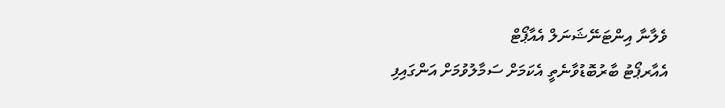ވެލާނާ އިންޓަނޭޝަނަލް އެއާޕޯޓް
އެއާރޕޯޓު ބާރުބޮޑުވާނެތީ އެކަމަށް ސަމާލުވުމަށް އަންގައިފި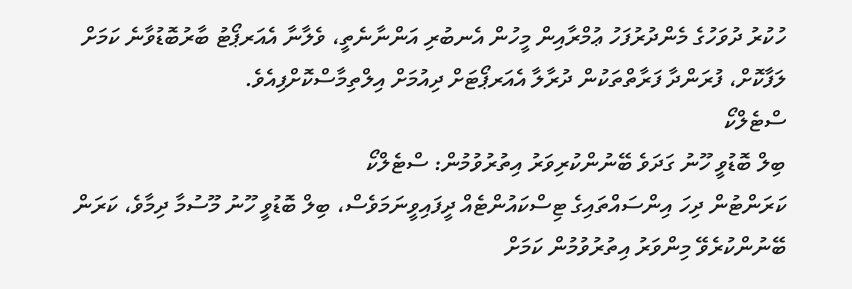ހުކުރު ދުވަހުގެ މެންދުރުފަހު ޢުމްރާއިން މީހުން އެނބުރި އަންނާނެތީ، ވެލާނާ އެއަރޕޯޓު ބާރުބޮޑުވާނެ ކަމަށް ލަފާކޮށް، ފުރަންދާ ފަރާތްތަކުން ދުރާލާ އެއަރޕޯޓަށް ދިއުމަށް އިލްތިމާސްކޮށްފިއެވެ.
ސްޓެލްކޯ
ބިލް ބޮޑުވީ ހޫނު ގަދަވެ ބޭނުންކުރިވަރު އިތުރުވުމުން: ސްޓެލްކޯ
ކަރަންޓުން ދިހަ އިންސައްތައިގެ ޓިސްކައުންޓެއް ދީފައިވީނަމަވެސް، ބިލް ބޮޑުވީ ހޫނު މޫސުމާ ދިމާވެ، ކަރަން ބޭނުންކުރެވޭ މިންވަރު އިތުރުވުމުން ކަމަށް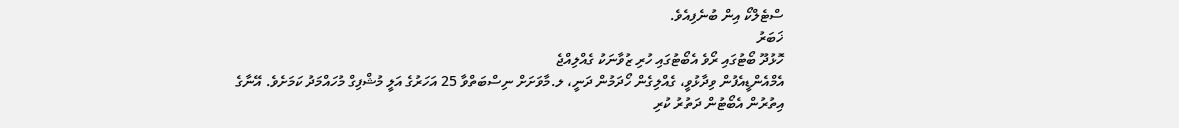ސްޓެލްކޯ އިން ބުނެފިއެވެ.
ޚަބަރު
ހޮޅުދޫ ބޯޓުގައި ރޯވެ އެބޯޓުގައި ހުރި ޒުވާނަކު ގެއްލިއްޖެ
އެމްއެންޑީއެފުން ވިދާޅުވީ، ގެއްލިގެން ހޯދަމުން ދަނީ، ލ.މާވަށަށް ނިސްބަތްވާ 25 އަހަރުގެ އަލީ މުޝްފިގް މުހައްމަދު ކަމަށެވެ. އޭނާގެ އިތުރުން އެބޯޓުން ދަތުރު ކުރި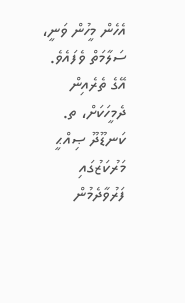އެހެން މީހުން ވަނީ، ސަލާމަތް ވެފައެވެ. އޭގެ ތެރެއިން ދެމީހަކަށް، ތ. ކަނޑޫދޫ ޞިއްޙީ މަރުކަޒުގައި ފަރުވާދެމުން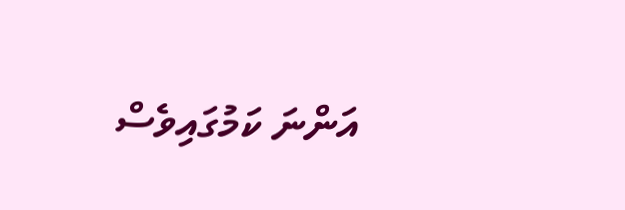އަންނަ ކަމުގައިވެސް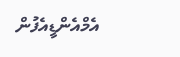އެމްއެންޑީއެފުން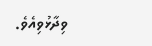ވިދާޅުވިއެވެ.